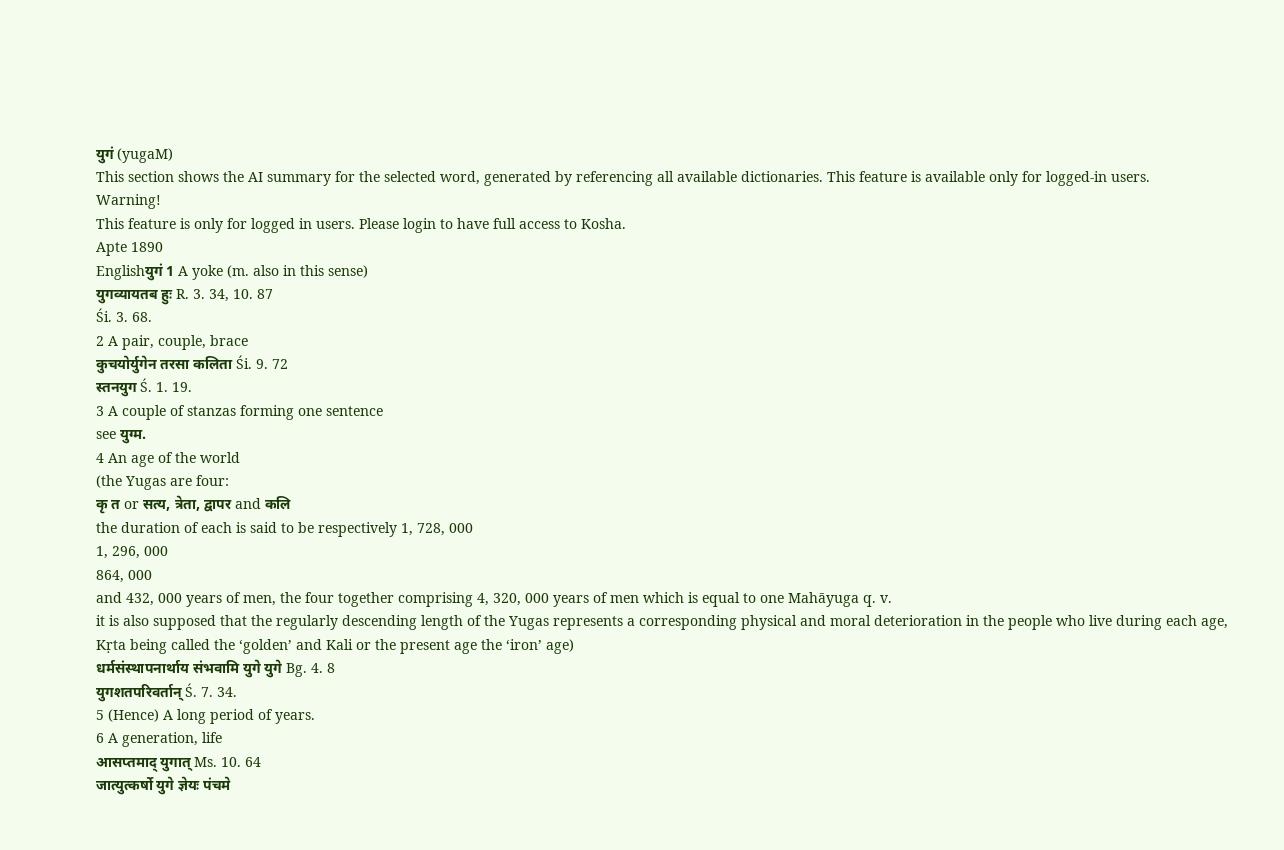युगं (yugaM)
This section shows the AI summary for the selected word, generated by referencing all available dictionaries. This feature is available only for logged-in users.
Warning!
This feature is only for logged in users. Please login to have full access to Kosha.
Apte 1890
Englishयुगं 1 A yoke (m. also in this sense)
युगव्यायतब हुः R. 3. 34, 10. 87
Śi. 3. 68.
2 A pair, couple, brace
कुचयोर्युगेन तरसा कलिता Śi. 9. 72
स्तनयुग Ś. 1. 19.
3 A couple of stanzas forming one sentence
see युग्म.
4 An age of the world
(the Yugas are four:
कृ त or सत्य, त्रेता, द्वापर and कलि
the duration of each is said to be respectively 1, 728, 000
1, 296, 000
864, 000
and 432, 000 years of men, the four together comprising 4, 320, 000 years of men which is equal to one Mahāyuga q. v.
it is also supposed that the regularly descending length of the Yugas represents a corresponding physical and moral deterioration in the people who live during each age, Kṛta being called the ‘golden’ and Kali or the present age the ‘iron’ age)
धर्मसंस्थापनार्थाय संभवामि युगे युगे Bg. 4. 8
युगशतपरिवर्तान् Ś. 7. 34.
5 (Hence) A long period of years.
6 A generation, life
आसप्तमाद् युगात् Ms. 10. 64
जात्युत्कर्षो युगे ज्ञेयः पंचमे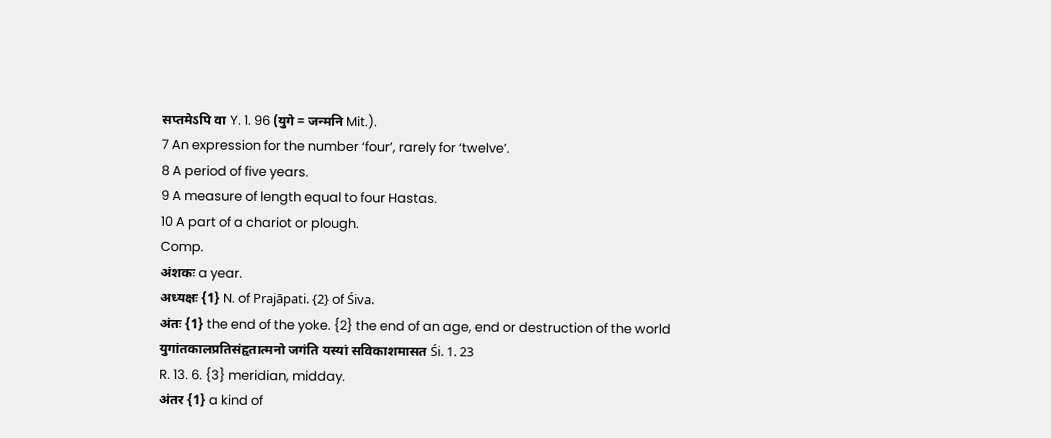सप्तमेऽपि वा Y. 1. 96 (युगे = जन्मनि Mit.).
7 An expression for the number ‘four’, rarely for ‘twelve’.
8 A period of five years.
9 A measure of length equal to four Hastas.
10 A part of a chariot or plough.
Comp.
अंशकः a year.
अध्यक्षः {1} N. of Prajāpati. {2} of Śiva.
अंतः {1} the end of the yoke. {2} the end of an age, end or destruction of the world
युगांतकालप्रतिसंहृतात्मनो जगंति यस्यां सविकाशमासत Śi. 1. 23
R. 13. 6. {3} meridian, midday.
अंतर {1} a kind of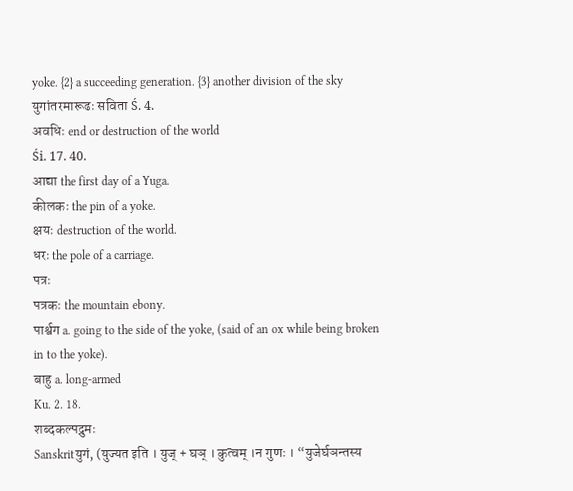yoke. {2} a succeeding generation. {3} another division of the sky
युगांतरमारूढः सविता Ś. 4.
अवधिः end or destruction of the world
Śi. 17. 40.
आद्या the first day of a Yuga.
कीलकः the pin of a yoke.
क्षयः destruction of the world.
धरः the pole of a carriage.
पत्रः
पत्रकः the mountain ebony.
पार्श्वग a. going to the side of the yoke, (said of an ox while being broken in to the yoke).
बाहु a. long-armed
Ku. 2. 18.
शब्दकल्पद्रुमः
Sanskritयुगं, (युज्यत इति । युज् + घञ् । कुत्वम् ।न गुणः । “युजेर्घञन्तस्य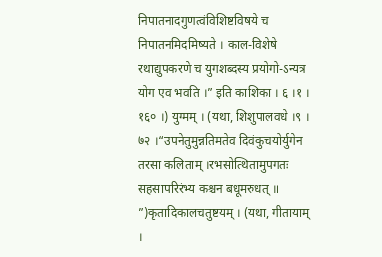निपातनादगुणत्वंविशिष्टविषये च निपातनमिदमिष्यते । काल-विशेषे रथाद्युपकरणे च युगशब्दस्य प्रयोगो-ऽन्यत्र योग एव भवति ।” इति काशिका । ६ ।१ । १६० ।) युग्मम् । (यथा, शिशुपालवधे ।९ । ७२ ।“उपनेतुमुन्नतिमतेव दिवंकुचयोर्युगेन तरसा कलिताम् ।रभसोत्थितामुपगतः सहसापरिरंभ्य कश्चन बधूमरुधत् ॥
”)कृतादिकालचतुष्टयम् । (यथा, गीतायाम् ।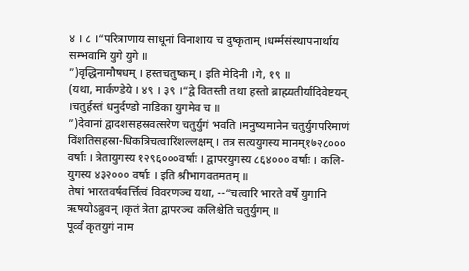४ । ८ ।“परित्राणाय साधूनां विनाशाय च दुष्कृताम् ।धर्म्मसंस्थापनार्थाय सम्भवामि युगे युगे ॥
”)वृद्धिनामौषधम् । हस्तचतुष्कम् । इति मेदिनी ।गे, १९ ॥
(यथा, मार्कण्डेये । ४९ । ३९ ।“द्वे वितस्ती तथा हस्तो ब्राह्म्यतीर्यादिवेष्टयन् ।चतुर्हस्तं धनुर्दण्डो नाडिका युगमेव च ॥
”)देवानां द्वादशसहस्रवत्सरेण चतुर्युगं भवति ।मनुष्यमानेन चतुर्युगपरिमाणं विंशतिसहस्रा-धिकत्रिचत्वारिंशल्लक्षम् । तत्र सत्ययुगस्य मानम्१७२८००० वर्षाः । त्रेतायुगस्य १२९६०००वर्षाः । द्वापरयुगस्य ८६४००० वर्षाः । कलि-युगस्य ४३२००० वर्षाः । इति श्रीभागवतमतम् ॥
तेषां भारतवर्षवर्त्तित्वं विवरणञ्च यथा, --“चत्वारि भारते वर्षे युगानि ऋषयोऽब्रुवन् ।कृतं त्रेता द्वापरञ्च कलिश्चेति चतुर्युगम् ॥
पूर्व्वं कृतयुगं नाम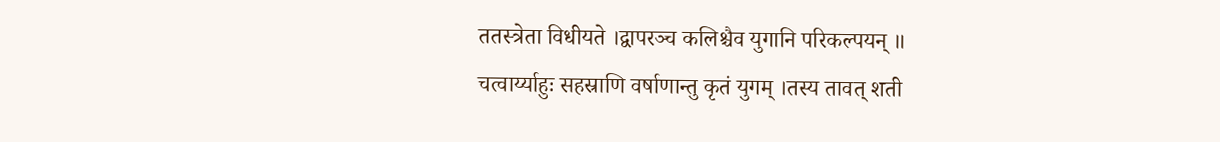ततस्त्रेता विधीयते ।द्वापरञ्च कलिश्चैव युगानि परिकल्पयन् ॥
चत्वार्य्याहुः सहस्राणि वर्षाणान्तु कृतं युगम् ।तस्य तावत् शती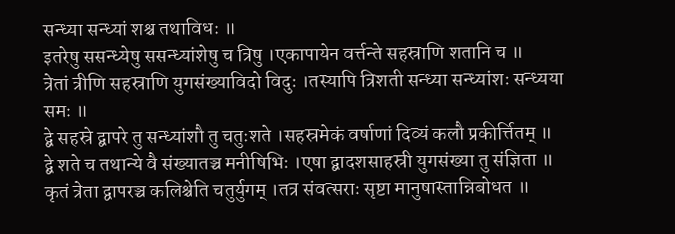सन्ध्या सन्ध्यां शश्च तथाविधः ॥
इतरेषु ससन्ध्येषु ससन्ध्यांशेषु च त्रिषु ।एकापायेन वर्त्तन्ते सहस्राणि शतानि च ॥
त्रेतां त्रीणि सहस्राणि युगसंख्याविदो विदुः ।तस्यापि त्रिशती सन्ध्या सन्ध्यांशः सन्ध्यया समः ॥
द्बे सहस्रे द्बापरे तु सन्ध्यांशौ तु चतुःशते ।सहस्रमेकं वर्षाणां दिव्यं कलौ प्रकीर्त्तितम् ॥
द्बे शते च तथान्ये वै संख्यातञ्च मनीषिभिः ।एषा द्बादशसाहस्री युगसंख्या तु संज्ञिता ॥
कृतं त्रेता द्वापरञ्च कलिश्चेति चतुर्युगम् ।तत्र संवत्सराः सृष्टा मानुषास्तान्निबोधत ॥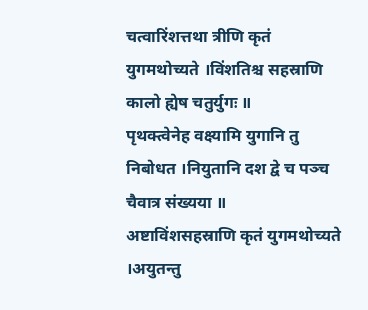चत्वारिंशत्तथा त्रीणि कृतं युगमथोच्यते ।विंशतिश्च सहस्राणि कालो ह्येष चतुर्युगः ॥
पृथक्त्वेनेह वक्ष्यामि युगानि तु निबोधत ।नियुतानि दश द्वे च पञ्च चैवात्र संख्यया ॥
अष्टाविंशसहस्राणि कृतं युगमथोच्यते ।अयुतन्तु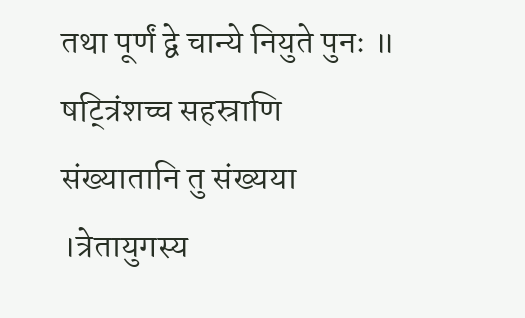तथा पूर्णं द्वे चान्ये नियुते पुनः ॥
षट्त्रिंशच्च सहस्राणि संख्यातानि तु संख्यया ।त्रेतायुगस्य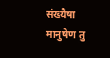संख्यैषा मानुषेण तु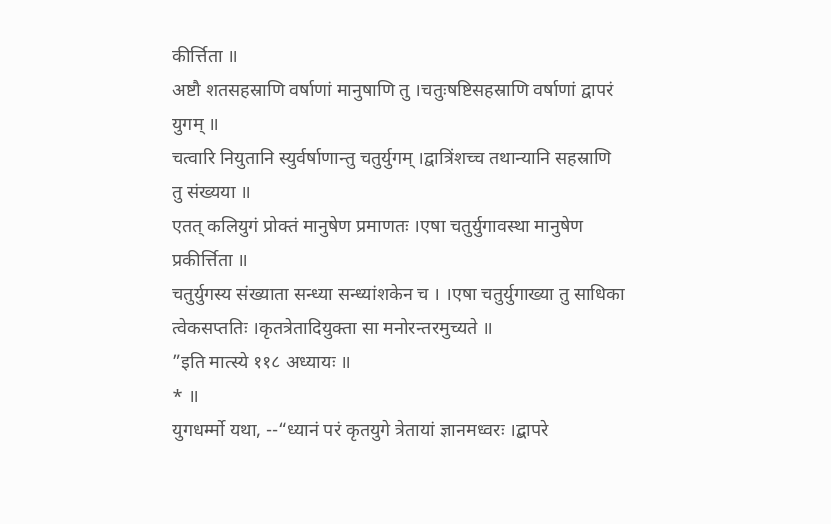कीर्त्तिता ॥
अष्टौ शतसहस्राणि वर्षाणां मानुषाणि तु ।चतुःषष्टिसहस्राणि वर्षाणां द्वापरं युगम् ॥
चत्वारि नियुतानि स्युर्वर्षाणान्तु चतुर्युगम् ।द्वात्रिंशच्च तथान्यानि सहस्राणि तु संख्यया ॥
एतत् कलियुगं प्रोक्तं मानुषेण प्रमाणतः ।एषा चतुर्युगावस्था मानुषेण प्रकीर्त्तिता ॥
चतुर्युगस्य संख्याता सन्ध्या सन्ध्यांशकेन च । ।एषा चतुर्युगाख्या तु साधिका त्वेकसप्ततिः ।कृतत्रेतादियुक्ता सा मनोरन्तरमुच्यते ॥
”इति मात्स्ये ११८ अध्यायः ॥
* ॥
युगधर्म्मो यथा, --“ध्यानं परं कृतयुगे त्रेतायां ज्ञानमध्वरः ।द्बापरे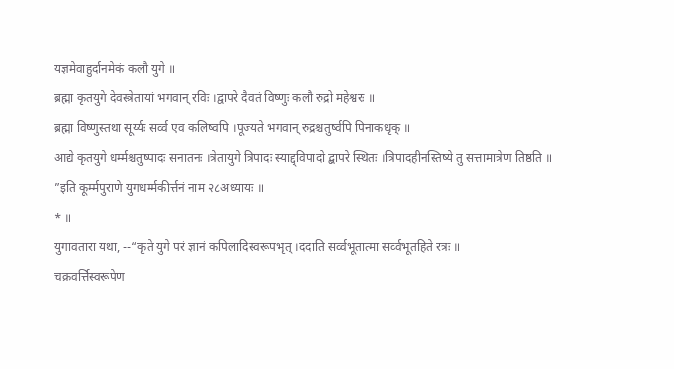यज्ञमेवाहुर्दानमेकं कलौ युगे ॥
ब्रह्मा कृतयुगे देवस्त्रेतायां भगवान् रविः ।द्वापरे दैवतं विष्णुः कलौ रुद्रो महेश्वरः ॥
ब्रह्मा विष्णुस्तथा सूर्य्यः सर्व्व एव कलिष्वपि ।पूज्यते भगवान् रुद्रश्चतुर्ष्वपि पिनाकधृक् ॥
आद्ये कृतयुगे धर्म्मश्चतुष्पादः सनातनः ।त्रेतायुगे त्रिपादः स्याद्द्विपादो द्बापरे स्थितः ।त्रिपादहीनस्तिष्ये तु सत्तामात्रेण तिष्ठति ॥
”इति कूर्म्मपुराणे युगधर्म्मकीर्त्तनं नाम २८अध्यायः ॥
* ॥
युगावतारा यथा, --“कृते युगे परं ज्ञानं कपिलादिस्वरूपभृत् ।ददाति सर्व्वभूतात्मा सर्व्वभूतहिते रत्रः ॥
चक्रवर्त्तिस्वरूपेण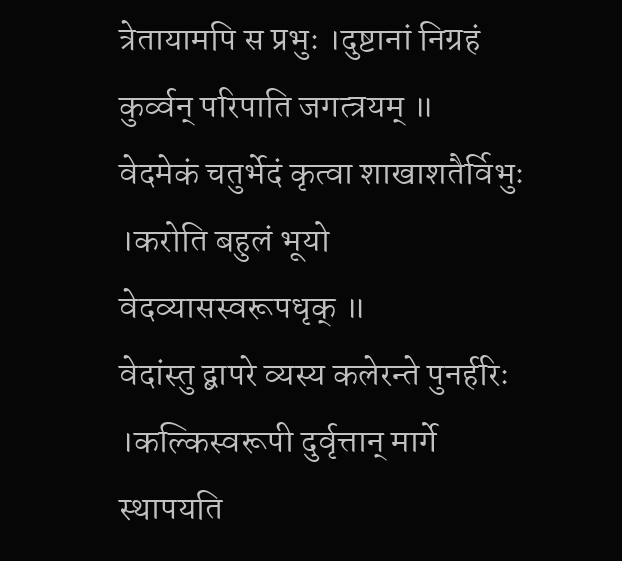त्रेतायामपि स प्रभुः ।दुष्टानां निग्रहं कुर्व्वन् परिपाति जगत्त्रयम् ॥
वेदमेकं चतुर्भेदं कृत्वा शाखाशतैर्विभुः ।करोति बहुलं भूयो वेदव्यासस्वरूपधृक् ॥
वेदांस्तु द्बापरे व्यस्य कलेरन्ते पुनर्हरिः ।कल्किस्वरूपी दुर्वृत्तान् मार्गे स्थापयति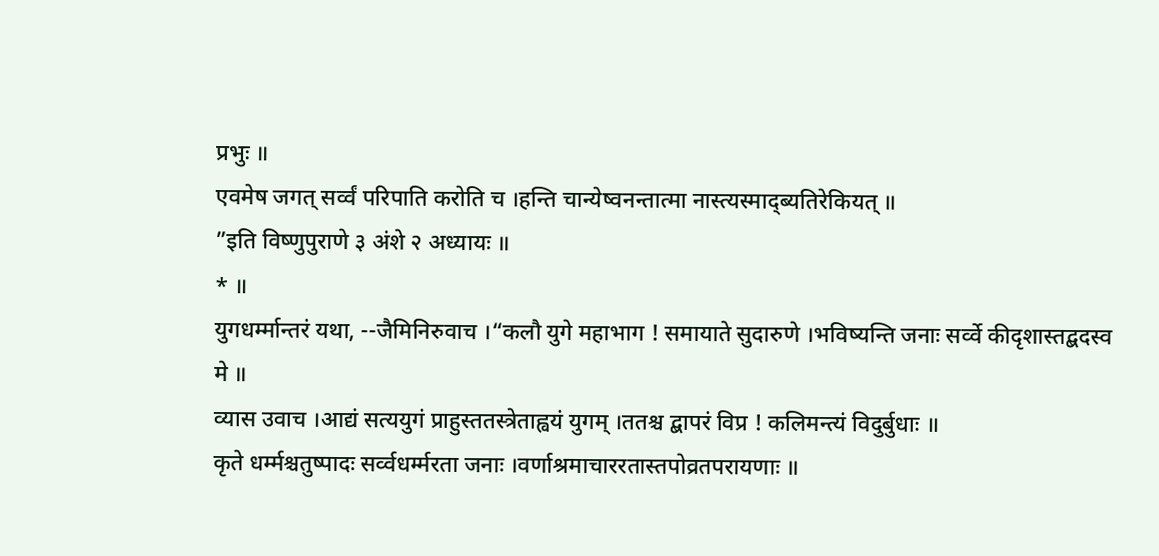प्रभुः ॥
एवमेष जगत् सर्व्वं परिपाति करोति च ।हन्ति चान्येष्वनन्तात्मा नास्त्यस्माद्ब्यतिरेकियत् ॥
”इति विष्णुपुराणे ३ अंशे २ अध्यायः ॥
* ॥
युगधर्म्मान्तरं यथा, --जैमिनिरुवाच ।“कलौ युगे महाभाग ! समायाते सुदारुणे ।भविष्यन्ति जनाः सर्व्वे कीदृशास्तद्बदस्व मे ॥
व्यास उवाच ।आद्यं सत्ययुगं प्राहुस्ततस्त्रेताह्वयं युगम् ।ततश्च द्बापरं विप्र ! कलिमन्त्यं विदुर्बुधाः ॥
कृते धर्म्मश्चतुष्पादः सर्व्वधर्म्मरता जनाः ।वर्णाश्रमाचाररतास्तपोव्रतपरायणाः ॥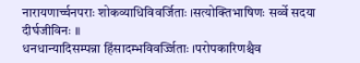नारायणार्च्चनपराः शोकव्याधिविवर्जिताः ।सत्योक्तिभाषिणः सर्व्वे सदया दीर्घजीविनः ॥
धनधान्यादिसम्पन्ना हिंसादम्भविवर्ज्जिताः ।परोपकारिणश्चैव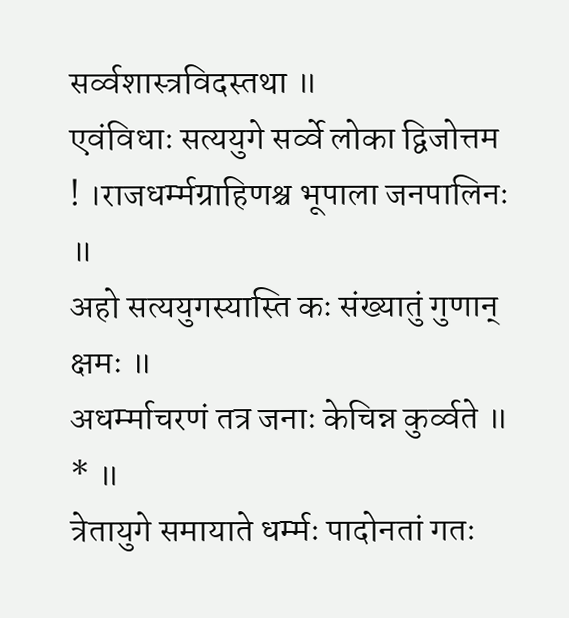सर्व्वशास्त्रविदस्तथा ॥
एवंविधाः सत्ययुगे सर्व्वे लोका द्विजोत्तम ! ।राजधर्म्मग्राहिणश्च भूपाला जनपालिनः ॥
अहो सत्ययुगस्यास्ति कः संख्यातुं गुणान् क्षमः ॥
अधर्म्माचरणं तत्र जनाः केचिन्न कुर्व्वते ॥
* ॥
त्रेतायुगे समायाते धर्म्मः पादोनतां गतः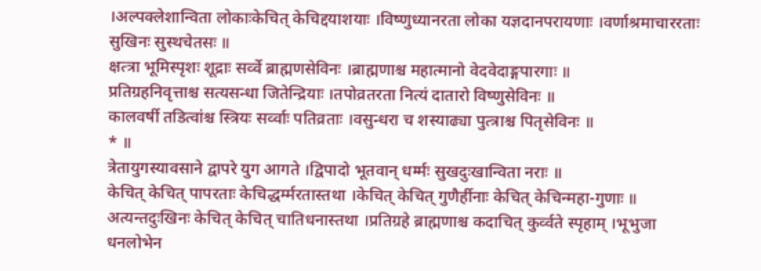।अल्पक्लेशान्विता लोकाःकेचित् केचिद्दयाशयाः ।विष्णुध्यानरता लोका यज्ञदानपरायणाः ।वर्णाश्रमाचाररताः सुखिनः सुस्थचेतसः ॥
क्षत्त्रा भूमिस्पृशः शूद्राः सर्व्वे ब्राह्मणसेविनः ।ब्राह्मणाश्च महात्मानो वेदवेदाङ्गपारगाः ॥
प्रतिग्रहनिवृत्ताश्च सत्यसन्धा जितेन्द्रियाः ।तपोव्रतरता नित्यं दातारो विष्णुसेविनः ॥
कालवर्षी तडित्वांश्च स्त्रियः सर्व्वाः पतिव्रताः ।वसुन्धरा च शस्याढ्या पुत्त्राश्च पितृसेविनः ॥
* ॥
त्रेतायुगस्यावसाने द्वापरे युग आगते ।द्विपादो भूतवान् धर्म्मः सुखदुःखान्विता नराः ॥
केचित् केचित् पापरताः केचिद्धर्म्मरतास्तथा ।केचित् केचित् गुणैर्हीनाः केचित् केचिन्महा-गुणाः ॥
अत्यन्तदुःखिनः केचित् केचित् चातिधनास्तथा ।प्रतिग्रहे ब्राह्मणाश्च कदाचित् कुर्व्वते स्पृहाम् ।भूभुजा धनलोभेन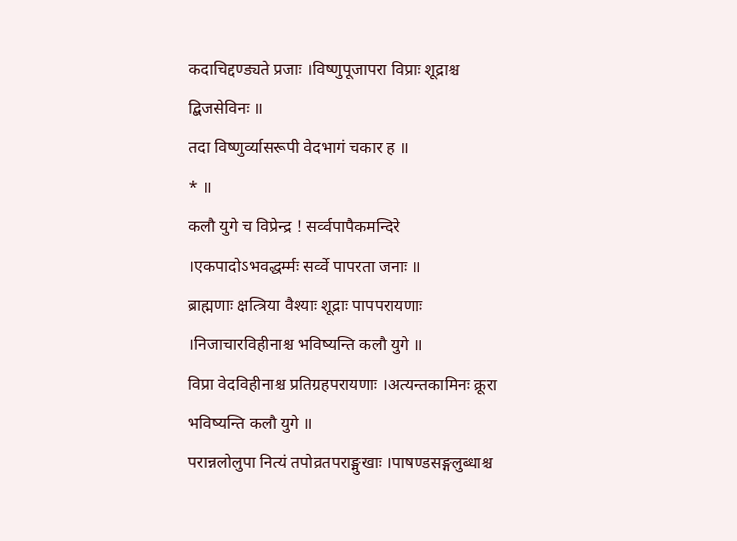कदाचिद्दण्ड्यते प्रजाः ।विष्णुपूजापरा विप्राः शूद्राश्च द्बिजसेविनः ॥
तदा विष्णुर्व्यासरूपी वेदभागं चकार ह ॥
* ॥
कलौ युगे च विप्रेन्द्र ! सर्व्वपापैकमन्दिरे ।एकपादोऽभवद्धर्म्मः सर्व्वे पापरता जनाः ॥
ब्राह्मणाः क्षत्त्रिया वैश्याः शूद्राः पापपरायणाः ।निजाचारविहीनाश्च भविष्यन्ति कलौ युगे ॥
विप्रा वेदविहीनाश्च प्रतिग्रहपरायणाः ।अत्यन्तकामिनः क्रूरा भविष्यन्ति कलौ युगे ॥
परान्नलोलुपा नित्यं तपोव्रतपराङ्मुखाः ।पाषण्डसङ्गलुब्धाश्च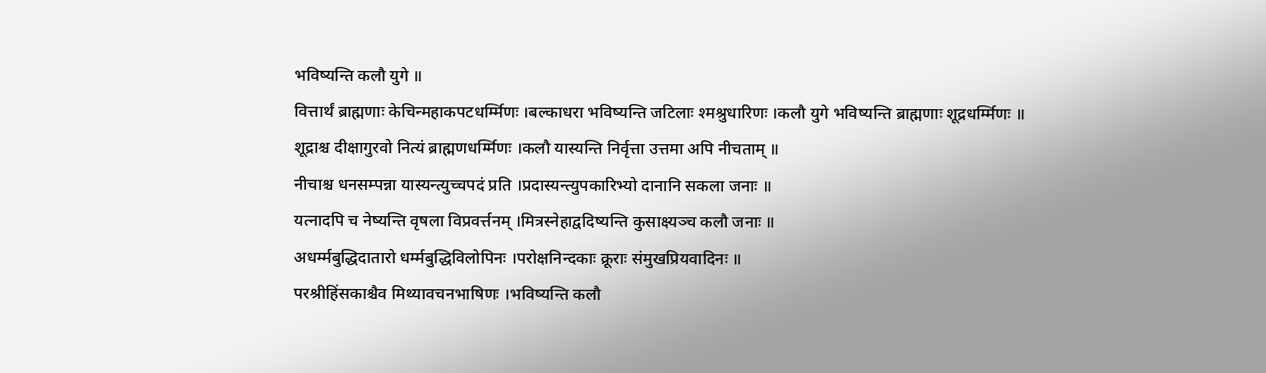भविष्यन्ति कलौ युगे ॥
वित्तार्थं ब्राह्मणाः केचिन्महाकपटधर्म्मिणः ।बल्काधरा भविष्यन्ति जटिलाः श्मश्रुधारिणः ।कलौ युगे भविष्यन्ति ब्राह्मणाः शूद्रधर्म्मिणः ॥
शूद्राश्च दीक्षागुरवो नित्यं ब्राह्मणधर्म्मिणः ।कलौ यास्यन्ति निर्वृत्ता उत्तमा अपि नीचताम् ॥
नीचाश्च धनसम्पन्ना यास्यन्त्युच्चपदं प्रति ।प्रदास्यन्त्युपकारिभ्यो दानानि सकला जनाः ॥
यत्नादपि च नेष्यन्ति वृषला विप्रवर्त्तनम् ।मित्रस्नेहाद्वदिष्यन्ति कुसाक्ष्यञ्च कलौ जनाः ॥
अधर्म्मबुद्धिदातारो धर्म्मबुद्धिविलोपिनः ।परोक्षनिन्दकाः क्रूराः संमुखप्रियवादिनः ॥
परश्रीहिंसकाश्चैव मिथ्यावचनभाषिणः ।भविष्यन्ति कलौ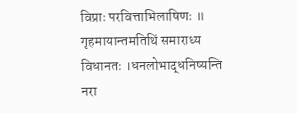विप्राः परवित्ताभिलाषिणः ॥
गृहमायान्तमतिथिं समाराध्य विधानतः ।धनलोभाद्धनिष्यन्ति नरा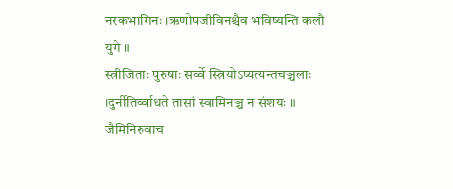नरकभागिनः ।ऋणोपजीविनश्चैव भविष्यन्ति कलौ युगे ॥
स्त्रीजिताः पुरुषाः सर्व्वे स्त्रियोऽप्यत्यन्तचञ्चलाः ।दुर्नीतिर्व्वाधते तासां स्वामिनञ्च न संशयः ॥
जैमिनिरुवाच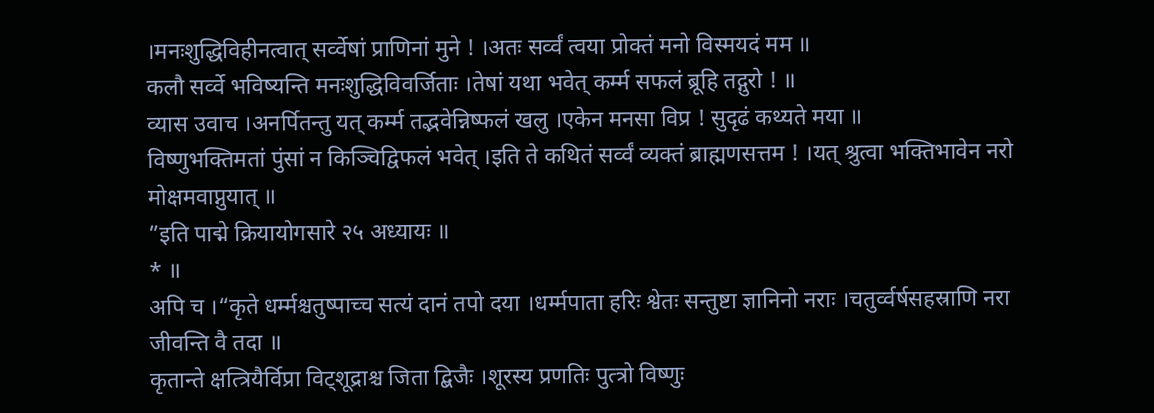।मनःशुद्धिविहीनत्वात् सर्व्वेषां प्राणिनां मुने ! ।अतः सर्व्वं त्वया प्रोक्तं मनो विस्मयदं मम ॥
कलौ सर्व्वे भविष्यन्ति मनःशुद्धिविवर्जिताः ।तेषां यथा भवेत् कर्म्म सफलं ब्रूहि तद्गुरो ! ॥
व्यास उवाच ।अनर्पितन्तु यत् कर्म्म तद्भवेन्निष्फलं खलु ।एकेन मनसा विप्र ! सुदृढं कथ्यते मया ॥
विष्णुभक्तिमतां पुंसां न किञ्चिद्विफलं भवेत् ।इति ते कथितं सर्व्वं व्यक्तं ब्राह्मणसत्तम ! ।यत् श्रुत्वा भक्तिभावेन नरो मोक्षमवाप्नुयात् ॥
”इति पाद्मे क्रियायोगसारे २५ अध्यायः ॥
* ॥
अपि च ।“कृते धर्म्मश्चतुष्पाच्च सत्यं दानं तपो दया ।धर्म्मपाता हरिः श्वेतः सन्तुष्टा ज्ञानिनो नराः ।चतुर्व्वर्षसहस्राणि नरा जीवन्ति वै तदा ॥
कृतान्ते क्षत्त्रियैर्विप्रा विट्शूद्राश्च जिता द्बिजैः ।शूरस्य प्रणतिः पुत्त्रो विष्णुः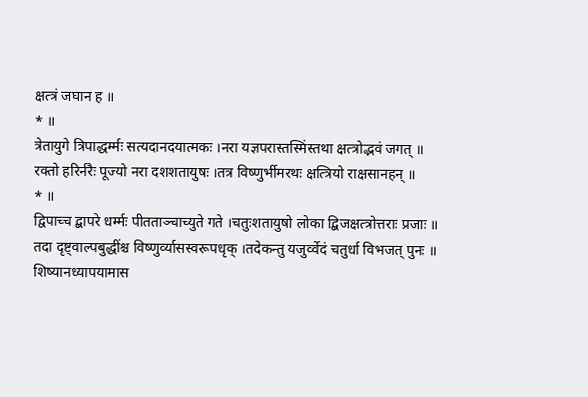क्षत्त्रं जघान ह ॥
* ॥
त्रेतायुगे त्रिपाद्धर्म्मः सत्यदानदयात्मकः ।नरा यज्ञपरास्तस्मिंस्तथा क्षत्त्रोद्भवं जगत् ॥
रक्तो हरिर्नरैः पूज्यो नरा दशशतायुषः ।तत्र विष्णुर्भीमरथः क्षत्त्रियो राक्षसानहन् ॥
* ॥
द्विपाच्च द्बापरे धर्म्मः पीतताञ्चाच्युते गते ।चतुःशतायुषो लोका द्बिजक्षत्त्रोत्तराः प्रजाः ॥
तदा दृष्ट्वाल्पबुद्धींश्च विष्णुर्व्यासस्वरूपधृक् ।तदेकन्तु यजुर्व्वेदं चतुर्धा विभजत् पुनः ॥
शिष्यानध्यापयामास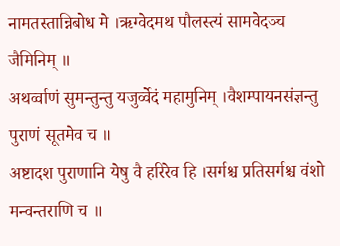नामतस्तान्निबोध मे ।ऋग्वेदमथ पौलस्त्यं सामवेदञ्च जैमिनिम् ॥
अथर्व्वाणं सुमन्तुन्तु यजुर्व्वेदं महामुनिम् ।वैशम्पायनसंज्ञन्तु पुराणं सूतमेव च ॥
अष्टादश पुराणानि येषु वै हरिरेव हि ।सर्गश्च प्रतिसर्गश्च वंशो मन्वन्तराणि च ॥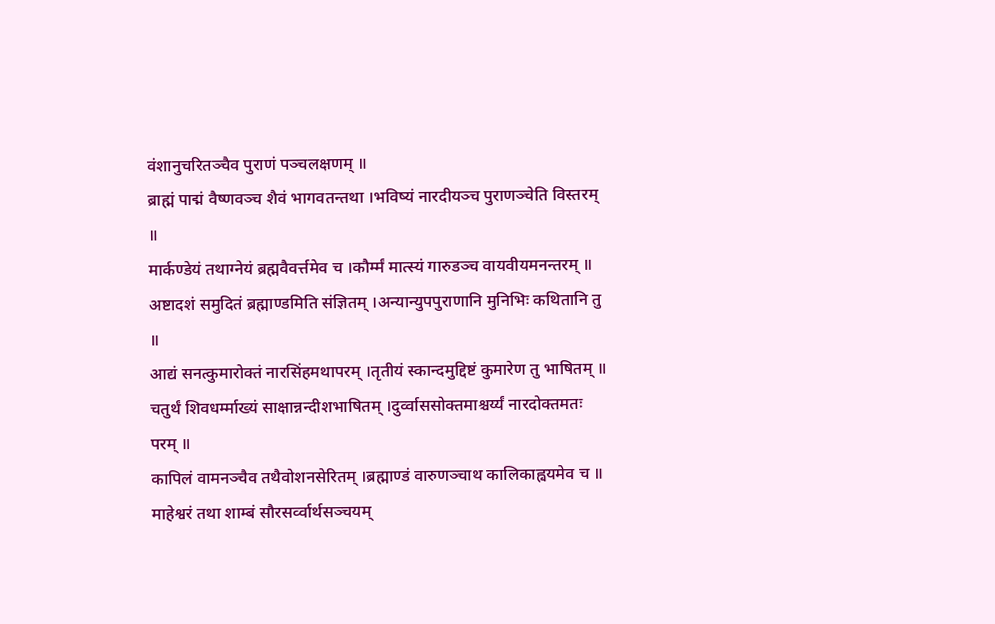वंशानुचरितञ्चैव पुराणं पञ्चलक्षणम् ॥
ब्राह्मं पाद्मं वैष्णवञ्च शैवं भागवतन्तथा ।भविष्यं नारदीयञ्च पुराणञ्चेति विस्तरम् ॥
मार्कण्डेयं तथाग्नेयं ब्रह्मवैवर्त्तमेव च ।कौर्म्मं मात्स्यं गारुडञ्च वायवीयमनन्तरम् ॥
अष्टादशं समुदितं ब्रह्माण्डमिति संज्ञितम् ।अन्यान्युपपुराणानि मुनिभिः कथितानि तु ॥
आद्यं सनत्कुमारोक्तं नारसिंहमथापरम् ।तृतीयं स्कान्दमुद्दिष्टं कुमारेण तु भाषितम् ॥
चतुर्थं शिवधर्म्माख्यं साक्षान्नन्दीशभाषितम् ।दुर्व्वाससोक्तमाश्चर्य्यं नारदोक्तमतः परम् ॥
कापिलं वामनञ्चैव तथैवोशनसेरितम् ।ब्रह्माण्डं वारुणञ्चाथ कालिकाह्वयमेव च ॥
माहेश्वरं तथा शाम्बं सौरसर्व्वार्थसञ्चयम्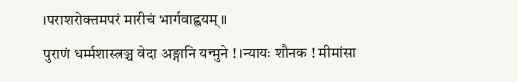।पराशरोक्तमपरं मारीचं भार्गवाह्वयम् ॥
पुराणं धर्म्मशास्त्रञ्च वेदा अङ्गानि यन्मुने ! ।न्यायः शौनक ! मीमांसा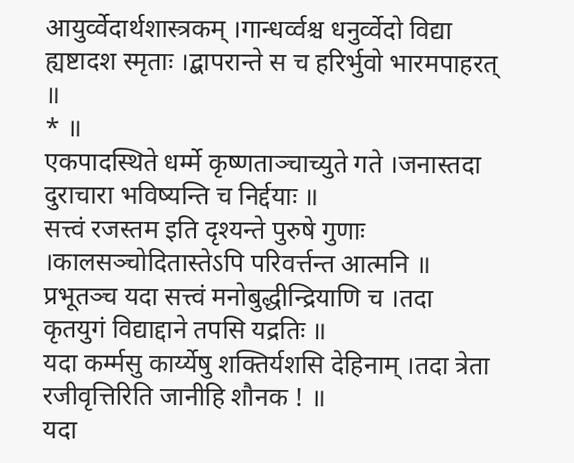आयुर्व्वेदार्थशास्त्रकम् ।गान्धर्व्वश्च धनुर्व्वेदो विद्या ह्यष्टादश स्मृताः ।द्बापरान्ते स च हरिर्भुवो भारमपाहरत् ॥
* ॥
एकपादस्थिते धर्म्मे कृष्णताञ्चाच्युते गते ।जनास्तदा दुराचारा भविष्यन्ति च निर्द्दयाः ॥
सत्त्वं रजस्तम इति दृश्यन्ते पुरुषे गुणाः ।कालसञ्चोदितास्तेऽपि परिवर्त्तन्त आत्मनि ॥
प्रभूतञ्च यदा सत्त्वं मनोबुद्धीन्द्रियाणि च ।तदा कृतयुगं विद्याद्दाने तपसि यद्रतिः ॥
यदा कर्म्मसु कार्य्येषु शक्तिर्यशसि देहिनाम् ।तदा त्रेता रजीवृत्तिरिति जानीहि शौनक ! ॥
यदा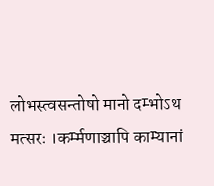लोभस्त्वसन्तोषो मानो दम्भोऽथ मत्सरः ।कर्म्मणाञ्चापि काम्यानां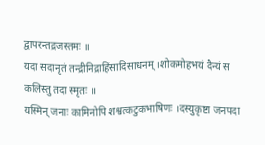द्वापरन्तद्रजस्तमः ॥
यदा सदानृतं तन्द्रीनिद्राहिंसादिसाधनम् ।शोकमोहभयं दैन्यं स कलिस्तु तदा स्मृतः ॥
यस्मिन् जनाः कामिनोपि शश्वत्कटुकभाषिणः ।दस्युकृष्टा जनपदा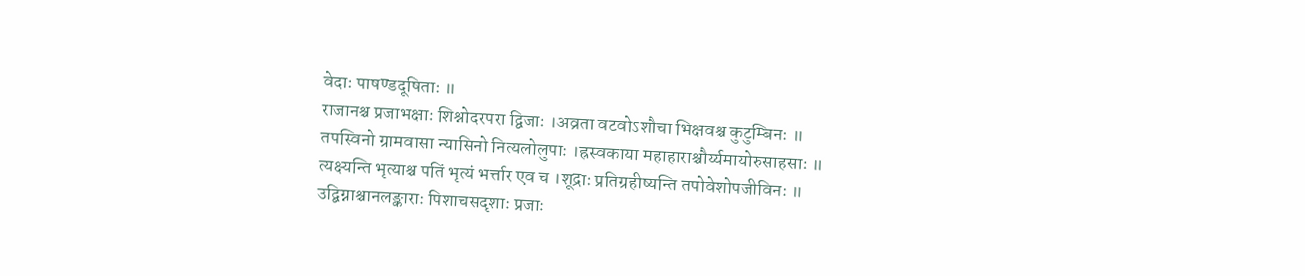वेदाः पाषण्डदूषिताः ॥
राजानश्च प्रजाभक्षाः शिश्नोदरपरा द्विजाः ।अव्रता वटवोऽशौचा भिक्षवश्च कुटुम्बिनः ॥
तपस्विनो ग्रामवासा न्यासिनो नित्यलोलुपाः ।ह्रस्वकाया महाहाराश्चौर्य्यमायोरुसाहसाः ॥
त्यक्ष्यन्ति भृत्याश्च पतिं भृत्यं भर्त्तार एव च ।शूद्राः प्रतिग्रहीष्यन्ति तपोवेशोपजीविनः ॥
उद्बिग्नाश्चानलङ्काराः पिशाचसदृशाः प्रजाः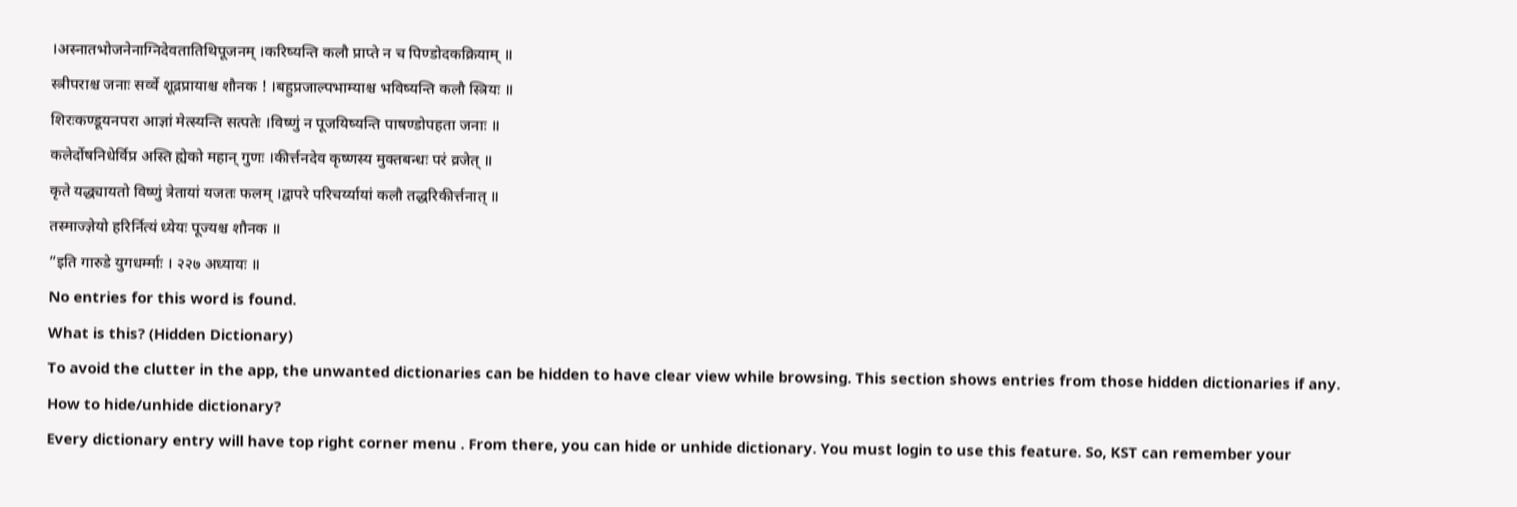।अस्नातभोजनेनाग्निदेवतातिथिपूजनम् ।करिष्यन्ति कलौ प्राप्ते न च पिण्डोदकक्रियाम् ॥
स्त्रीपराश्च जनाः सर्व्वे शूद्रप्रायाश्च शौनक ! ।बहुप्रजाल्पभाम्याश्च भविष्यन्ति कलौ स्त्रियः ॥
शिरःकण्डूयनपरा आज्ञां मेत्स्यन्ति सत्पतेः ।विष्णुं न पूजयिष्यन्ति पाषण्डोपहता जनाः ॥
कलेर्दोषनिधेर्विप्र अस्ति ह्येको महान् गुणः ।कीर्त्तनदेव कृष्णस्य मुक्तबन्धः परं व्रजेत् ॥
कृते यद्ध्यायतो विष्णुं त्रेतायां यजतः फलम् ।द्वापरे परिचर्य्यायां कलौ तद्धरिकीर्त्तनात् ॥
तस्माज्ज्ञेयो हरिर्नित्यं ध्येयः पूज्यश्च शौनक ॥
”इति गारुडे युगधर्म्माः । २२७ अध्यायः ॥
No entries for this word is found.
What is this? (Hidden Dictionary)
To avoid the clutter in the app, the unwanted dictionaries can be hidden to have clear view while browsing. This section shows entries from those hidden dictionaries if any.
How to hide/unhide dictionary?
Every dictionary entry will have top right corner menu . From there, you can hide or unhide dictionary. You must login to use this feature. So, KST can remember your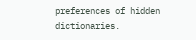preferences of hidden dictionaries.